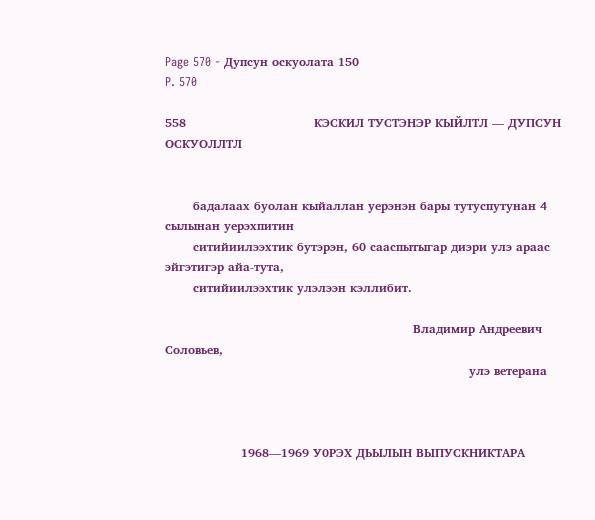Page 570 - Дупсун оскуолата 150
P. 570

558                                КЭСКИЛ ТУСТЭНЭР КЫЙЛТЛ — ДУПСУН ОСКУОЛЛТЛ


       бадалаах буолан кыйаллан уерэнэн бары тутуспутунан 4 сылынан уерэхпитин
       ситийиилээхтик бутэрэн, 60 сааспытыгар диэри улэ араас эйгэтигэр айа-тута,
       ситийиилээхтик улэлээн кэллибит.

                                                              Владимир Андреевич Соловьев,
                                                                            улэ ветерана



                   1968—1969 У0РЭХ ДЬЫЛЫН ВЫПУСКНИКТАРА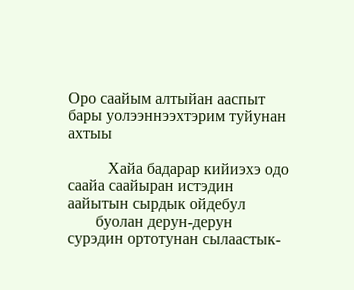Оро саайым алтыйан ааспыт бары уолээннээхтэрим туйунан ахтыы

          Хайа бадарар кийиэхэ одо саайа саайыран истэдин аайытын сырдык ойдебул
       буолан дерун-дерун сурэдин ортотунан сылаастык-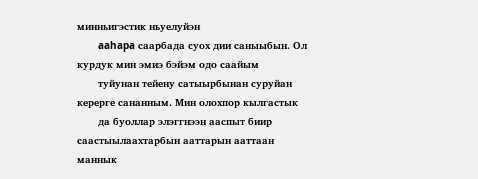минньигэстик ньуелуйэн
       aahapa саарбада суох дии саныыбын. Ол курдук мин эмиэ бэйэм одо саайым
       туйунан тейену сатыырбынан суруйан керерге сананным. Мин олохпор кылгастык
       да буоллар элэггнээн ааспыт биир саастыылаахтарбын ааттарын ааттаан маннык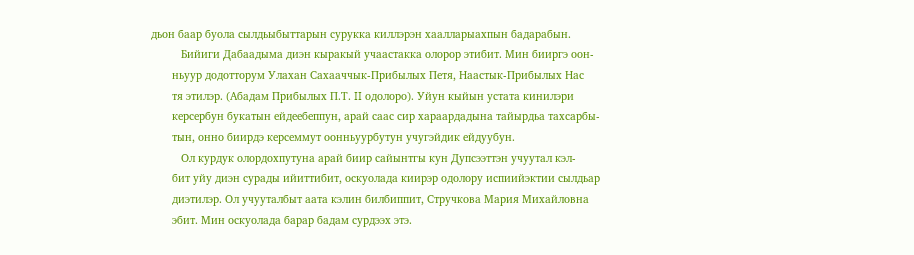дьон баар буола сылдьыбыттарын сурукка киллэрэн хаалларыахпын бадарабын.
          Бийиги Дабаадыма диэн кыракый учаастакка олорор этибит. Мин бииргэ оон-
       ньуур додотторум Улахан Сахааччык-Прибылых Петя, Наастык-Прибылых Нас
       тя этилэр. (Абадам Прибылых П.Т. II одолоро). Уйун кыйын устата кинилэри
       керсербун букатын ейдеебеппун, арай саас сир хараардадына тайырдьа тахсарбы-
       тын, онно биирдэ керсеммут оонньуурбутун учугэйдик ейдуубун.
          Ол курдук олордохпутуна арай биир сайынтгы кун Дупсээттэн учуутал кэл-
       бит уйу диэн сурады ийиттибит, оскуолада киирэр одолору испиийэктии сылдьар
       диэтилэр. Ол учууталбыт аата кэлин билбиппит, Стручкова Мария Михайловна
       эбит. Мин оскуолада барар бадам сурдээх этэ.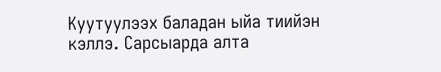Куутуулээх баладан ыйа тиийэн кэллэ. Сарсыарда алта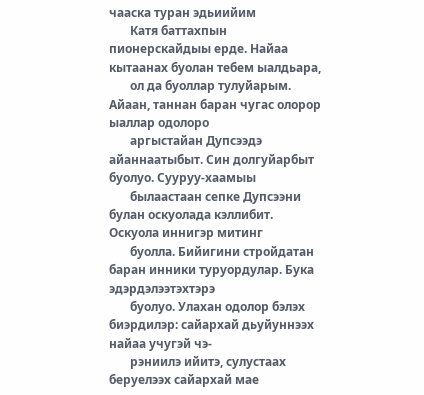чааска туран эдьиийим
       Катя баттахпын пионерскайдыы ерде. Найаа кытаанах буолан тебем ыалдьара,
       ол да буоллар тулуйарым. Айаан, таннан баран чугас олорор ыаллар одолоро
       аргыстайан Дупсээдэ айаннаатыбыт. Син долгуйарбыт буолуо. Сууруу-хаамыы
       былаастаан сепке Дупсээни булан оскуолада кэллибит. Оскуола иннигэр митинг
       буолла. Бийигини стройдатан баран инники туруордулар. Бука эдэрдэлээтэхтэрэ
       буолуо. Улахан одолор бэлэх биэрдилэр: сайархай дьуйуннээх найаа учугэй чэ-
       рэниилэ ийитэ, сулустаах беруелээх сайархай мае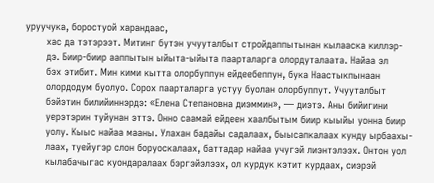уруучука, боростуой харандаас,
       хас да тэтэрээт. Митинг бутэн учууталбыт стройдаппытынан кылааска киллэр-
       дэ. Биир-биир ааппытын ыйыта-ыйыта паарталарга олордуталаата. Найаа эл
       бэх этибит. Мин кими кытта олорбуппун ейдеебеппун, бука Наастыкпынаан
       олордодум буолуо. Сорох паарталарга устуу буолан олорбуппут. Учууталбыт
       бэйэтин билийиннэрдэ: «Елена Степановна диэммин», — диэтэ. Аны бийигини
       уерэтэрин туйунан эттэ. Онно саамай ейдеен хаалбытым биир кыыйы уонна биир
       уолу. Кыыс найаа мааны. Улахан бадайы садалаах, быысапкалаах кунду ырбаахы-
       лаах, туейугэр слон боруоскалаах, баттадар найаа учугэй лиэнтэлээх. Онтон уол
       кылабачыгас куондаралаах бэргэйэлээх, ол курдук кэтит курдаах, сиэрэй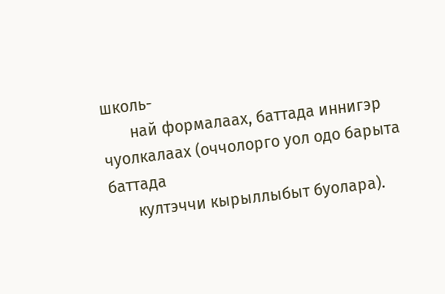школь-
       най формалаах, баттада иннигэр чуолкалаах (оччолорго уол одо барыта баттада
       култэччи кырыллыбыт буолара).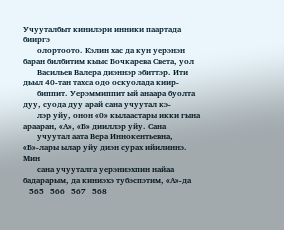Учууталбыт кинилэри инники паартада бииргэ
       олортоото. Кэлин хас да кун уерэнэн баран билбитим кыыс Бочкарева Света, уол
       Васильев Валера диэннэр эбиттэр. Ити дьыл 40-тан тахса одо оскуолада киир-
       биппит. Уерэммиппит ый анаара буолта дуу, суода дуу арай сана учуутал кэ-
       лэр уйу, онон «0» кылаастары икки гына арааран, «А», «Б» дииллэр уйу. Сана
       учуутал аата Вера Иннокентьевна, «Б»-лары ылар уйу диэн сурах ийилиннэ. Мин
       сана учууталга уерэниэхпин найаа бадарарым, да киниэхэ тубэспэтим, «А»-да
   565   566   567   568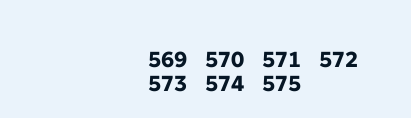569   570   571   572   573   574   575